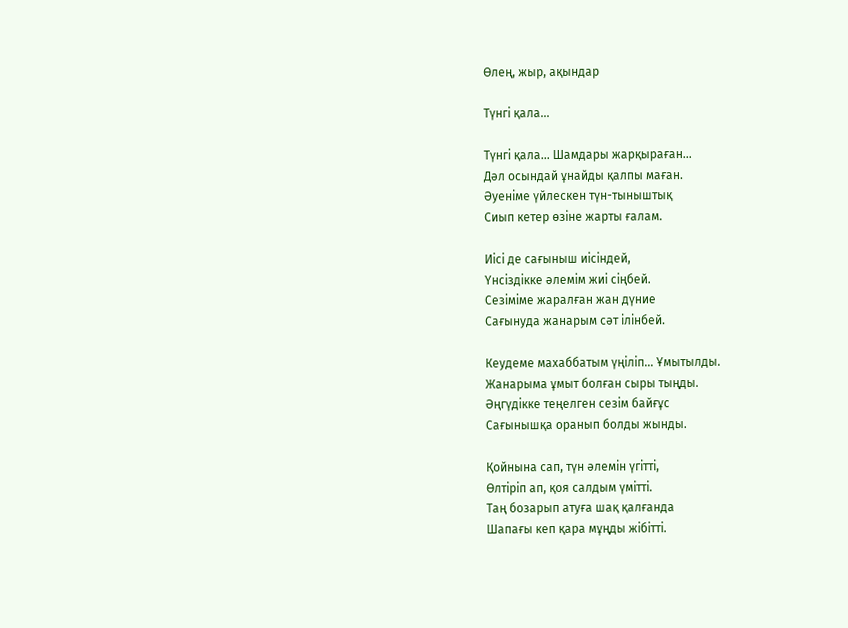Өлең, жыр, ақындар

Түнгі қала...

Түнгі қала... Шамдары жарқыраған...
Дәл осындай ұнайды қалпы маған.
Әуеніме үйлескен түн-тыныштық
Сиып кетер өзіне жарты ғалам.

Иісі де сағыныш иісіндей,
Үнсіздікке әлемім жиі сіңбей.
Сезіміме жаралған жан дүние
Сағынуда жанарым сәт ілінбей.

Кеудеме махаббатым үңіліп... Ұмытылды.
Жанарыма ұмыт болған сыры тыңды.
Әңгүдікке теңелген сезім байғұс
Сағынышқа оранып болды жынды.

Қойнына сап, түн әлемін үгітті,
Өлтіріп ап, қоя салдым үмітті.
Таң бозарып атуға шақ қалғанда
Шапағы кеп қара мұңды жібітті.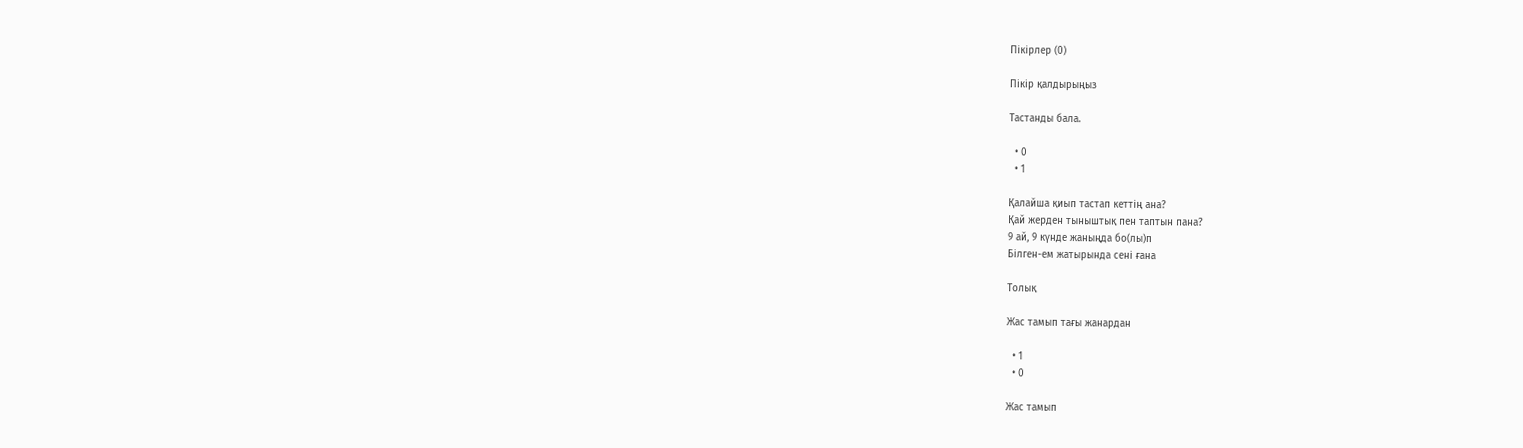Пікірлер (0)

Пікір қалдырыңыз

Тастанды бала.

  • 0
  • 1

Қалайша қиып тастап кеттің ана?
Қай жерден тыныштық пен таптын пана?
9 ай, 9 күнде жаныңда бо(лы)п
Білген-ем жатырында сені ғана

Толық

Жас тамып тағы жанардан

  • 1
  • 0

Жас тамып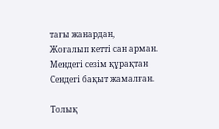тағы жанардан,
Жоғалып кетті сан арман.
Мендегі сезім құрақтан
Сендегі бақыт жамалған.

Толық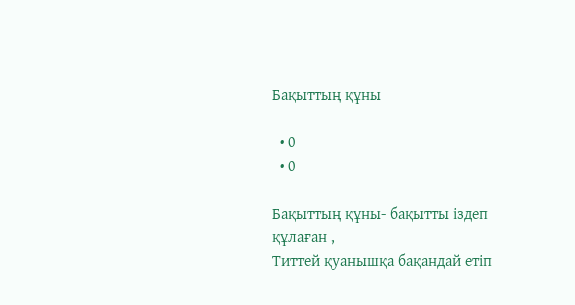Бақыттың құны

  • 0
  • 0

Бақыттың құны- бақытты іздеп
құлаған ,
Титтей қуанышқа бақандай етіп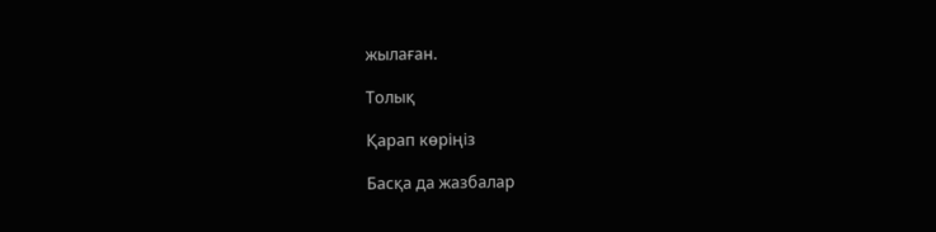жылаған.

Толық

Қарап көріңіз

Басқа да жазбалар